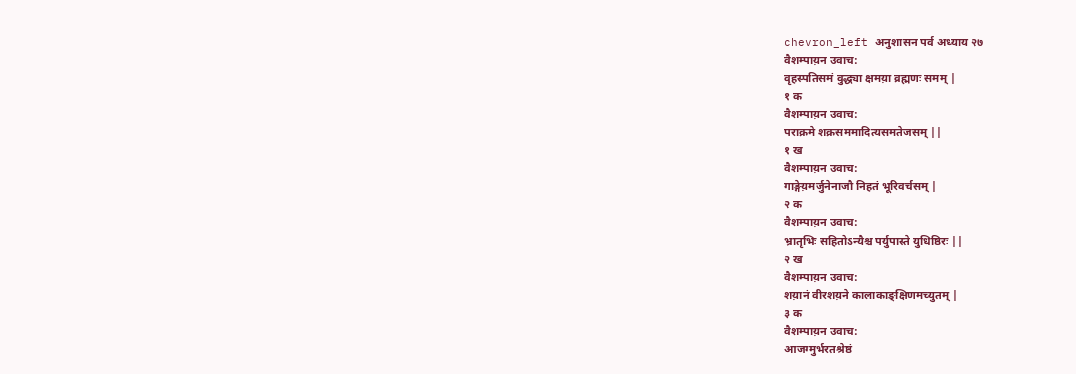chevron_left अनुशासन पर्व अध्याय २७
वैशम्पाय़न उवाच:
वृहस्पतिसमं वुद्ध्या क्षमय़ा व्रह्मणः समम् |
१ क
वैशम्पाय़न उवाच:
पराक्रमे शक्रसममादित्यसमतेजसम् ||
१ ख
वैशम्पाय़न उवाच:
गाङ्गेय़मर्जुनेनाजौ निहतं भूरिवर्चसम् |
२ क
वैशम्पाय़न उवाच:
भ्रातृभिः सहितोऽन्यैश्च पर्युपास्ते युधिष्ठिरः ||
२ ख
वैशम्पाय़न उवाच:
शय़ानं वीरशय़ने कालाकाङ्क्षिणमच्युतम् |
३ क
वैशम्पाय़न उवाच:
आजग्मुर्भरतश्रेष्ठं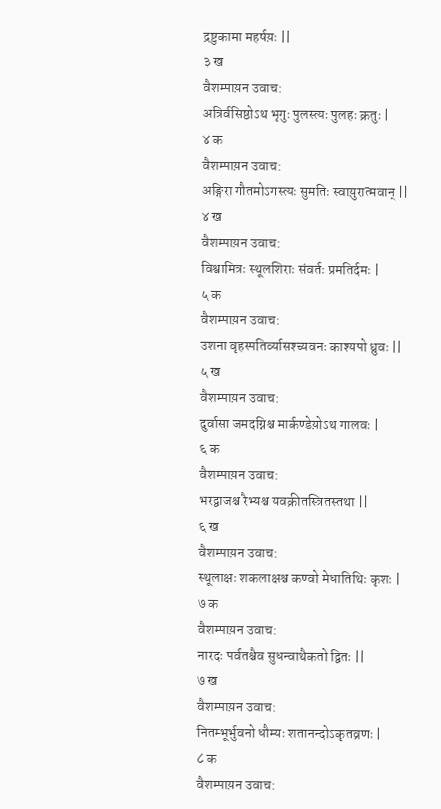द्रष्टुकामा महर्षय़ः ||
३ ख
वैशम्पाय़न उवाच:
अत्रिर्वसिष्ठोऽथ भृगुः पुलस्त्यः पुलहः क्रतुः |
४ क
वैशम्पाय़न उवाच:
अङ्गिरा गौतमोऽगस्त्यः सुमतिः स्वाय़ुरात्मवान् ||
४ ख
वैशम्पाय़न उवाच:
विश्वामित्रः स्थूलशिराः संवर्तः प्रमतिर्दमः |
५ क
वैशम्पाय़न उवाच:
उशना वृहस्पतिर्व्यासश्च्यवनः काश्यपो ध्रुवः ||
५ ख
वैशम्पाय़न उवाच:
दुर्वासा जमदग्निश्च मार्कण्डेय़ोऽथ गालवः |
६ क
वैशम्पाय़न उवाच:
भरद्वाजश्च रैभ्यश्च यवक्रीतस्त्रितस्तथा ||
६ ख
वैशम्पाय़न उवाच:
स्थूलाक्षः शकलाक्षश्च कण्वो मेधातिथिः कृशः |
७ क
वैशम्पाय़न उवाच:
नारदः पर्वतश्चैव सुधन्वाथैकतो द्वितः ||
७ ख
वैशम्पाय़न उवाच:
नितम्भूर्भुवनो धौम्यः शतानन्दोऽकृतव्रणः |
८ क
वैशम्पाय़न उवाच: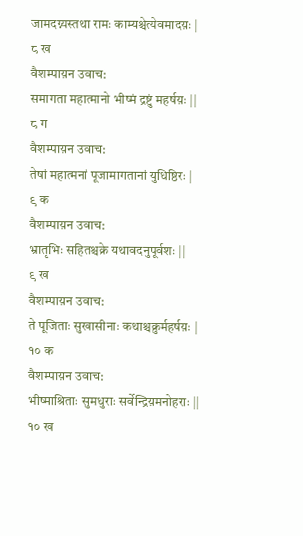जामदग्न्यस्तथा रामः काम्यश्चेत्येवमादय़ः |
८ ख
वैशम्पाय़न उवाच:
समागता महात्मानो भीष्मं द्रष्टुं महर्षय़ः ||
८ ग
वैशम्पाय़न उवाच:
तेषां महात्मनां पूजामागतानां युधिष्ठिरः |
९ क
वैशम्पाय़न उवाच:
भ्रातृभिः सहितश्चक्रे यथावदनुपूर्वशः ||
९ ख
वैशम्पाय़न उवाच:
ते पूजिताः सुखासीनाः कथाश्चक्रुर्महर्षय़ः |
१० क
वैशम्पाय़न उवाच:
भीष्माश्रिताः सुमधुराः सर्वेन्द्रिय़मनोहराः ||
१० ख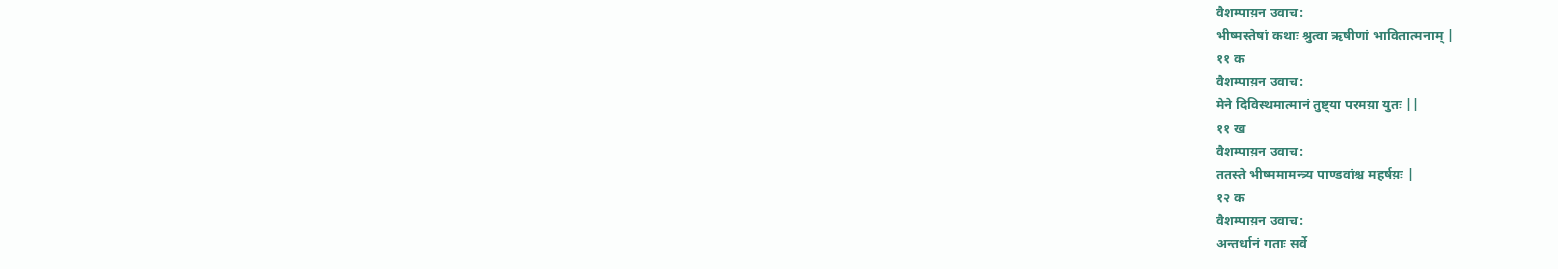वैशम्पाय़न उवाच:
भीष्मस्तेषां कथाः श्रुत्वा ऋषीणां भावितात्मनाम् |
११ क
वैशम्पाय़न उवाच:
मेने दिविस्थमात्मानं तुष्ट्या परमय़ा युतः ||
११ ख
वैशम्पाय़न उवाच:
ततस्ते भीष्ममामन्त्र्य पाण्डवांश्च महर्षय़ः |
१२ क
वैशम्पाय़न उवाच:
अन्तर्धानं गताः सर्वे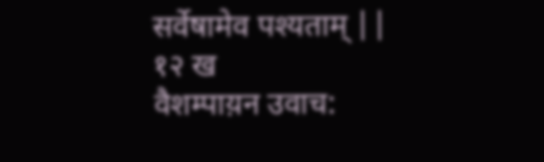सर्वेषामेव पश्यताम् ||
१२ ख
वैशम्पाय़न उवाच: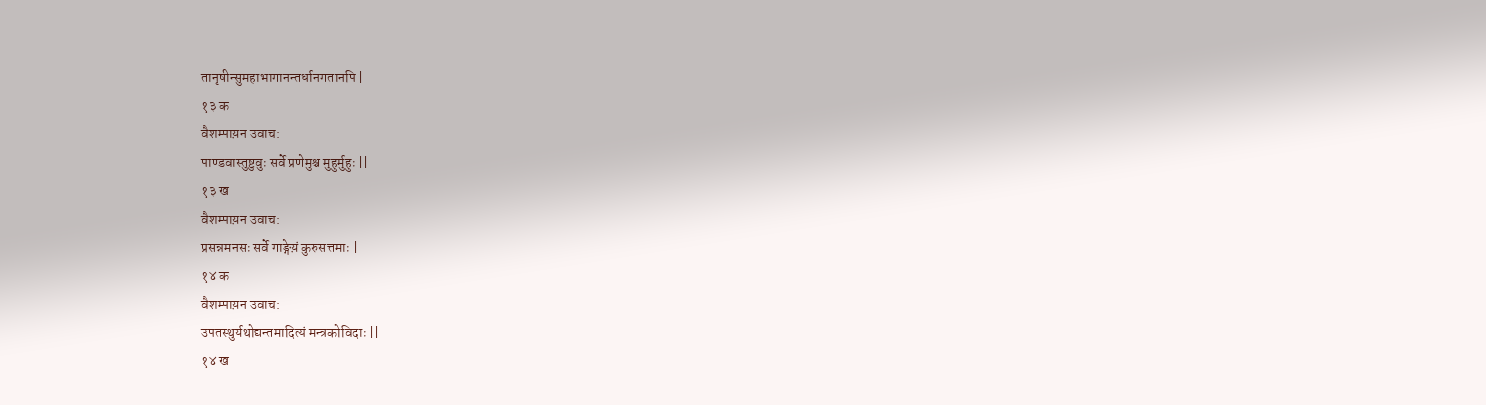तानृषीन्सुमहाभागानन्तर्धानगतानपि |
१३ क
वैशम्पाय़न उवाच:
पाण्डवास्तुष्टुवुः सर्वे प्रणेमुश्च मुहुर्मुहुः ||
१३ ख
वैशम्पाय़न उवाच:
प्रसन्नमनसः सर्वे गाङ्गेय़ं कुरुसत्तमाः |
१४ क
वैशम्पाय़न उवाच:
उपतस्थुर्यथोद्यन्तमादित्यं मन्त्रकोविदाः ||
१४ ख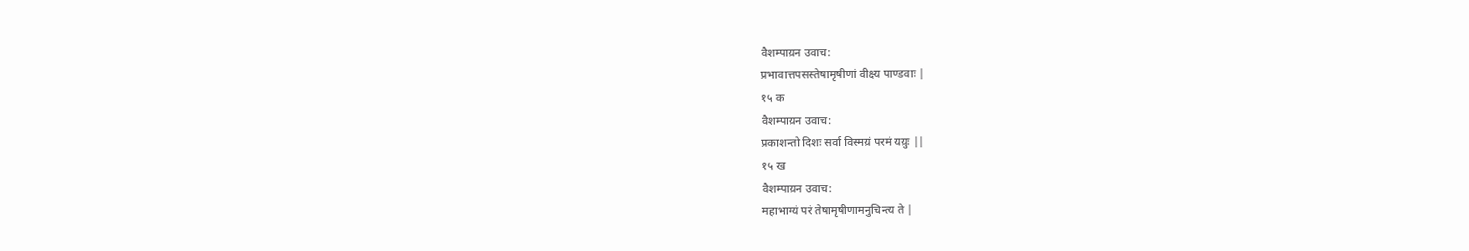वैशम्पाय़न उवाच:
प्रभावात्तपसस्तेषामृषीणां वीक्ष्य पाण्डवाः |
१५ क
वैशम्पाय़न उवाच:
प्रकाशन्तो दिशः सर्वा विस्मय़ं परमं यय़ुः ||
१५ ख
वैशम्पाय़न उवाच:
महाभाग्यं परं तेषामृषीणामनुचिन्त्य ते |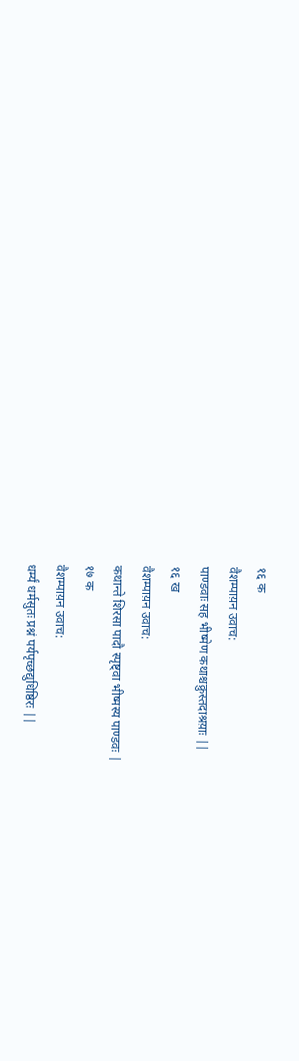१६ क
वैशम्पाय़न उवाच:
पाण्डवाः सह भीष्मेण कथाश्चक्रुस्तदाश्रय़ाः ||
१६ ख
वैशम्पाय़न उवाच:
कथान्ते शिरसा पादौ स्पृष्ट्वा भीष्मस्य पाण्डवः |
१७ क
वैशम्पाय़न उवाच:
धर्म्यं धर्मसुतः प्रश्नं पर्यपृच्छद्युधिष्ठिरः ||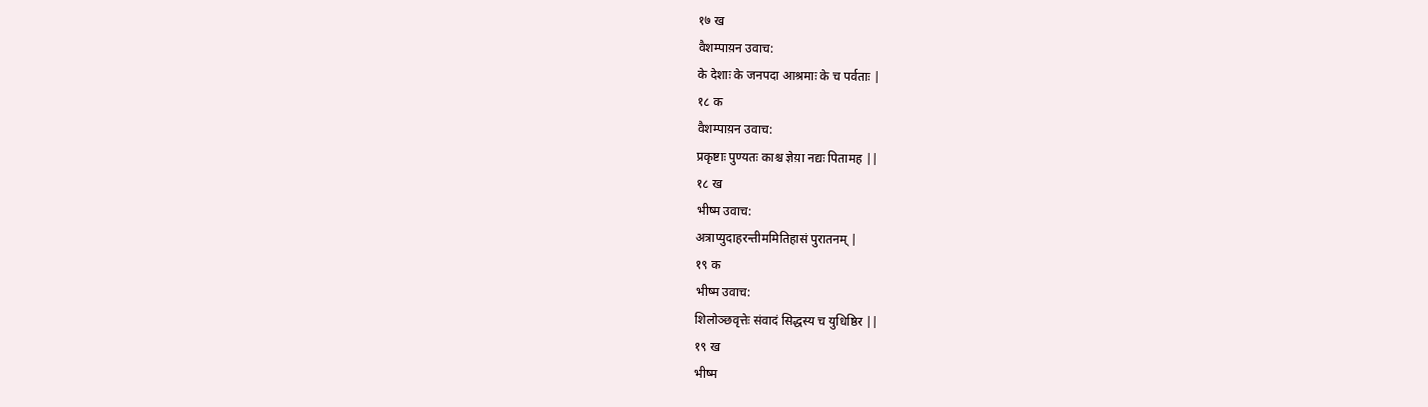१७ ख
वैशम्पाय़न उवाच:
के देशाः के जनपदा आश्रमाः के च पर्वताः |
१८ क
वैशम्पाय़न उवाच:
प्रकृष्टाः पुण्यतः काश्च ज्ञेय़ा नद्यः पितामह ||
१८ ख
भीष्म उवाच:
अत्राप्युदाहरन्तीममितिहासं पुरातनम् |
१९ क
भीष्म उवाच:
शिलोञ्छवृत्तेः संवादं सिद्धस्य च युधिष्ठिर ||
१९ ख
भीष्म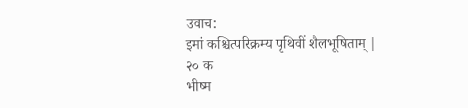उवाच:
इमां कश्चित्परिक्रम्य पृथिवीं शैलभूषिताम् |
२० क
भीष्म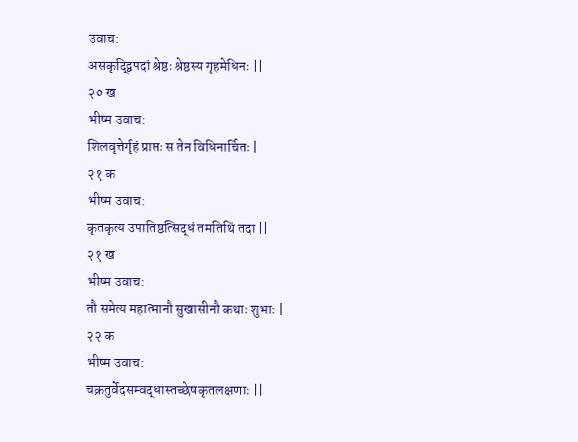उवाच:
असकृद्द्विपदां श्रेष्ठः श्रेष्ठस्य गृहमेधिनः ||
२० ख
भीष्म उवाच:
शिलवृत्तेर्गृहं प्राप्तः स तेन विधिनार्चितः |
२१ क
भीष्म उवाच:
कृतकृत्य उपातिष्ठत्सिद्धं तमतिथिं तदा ||
२१ ख
भीष्म उवाच:
तौ समेत्य महात्मानौ सुखासीनौ कथाः शुभाः |
२२ क
भीष्म उवाच:
चक्रतुर्वेदसम्वद्धास्तच्छेषकृतलक्षणाः ||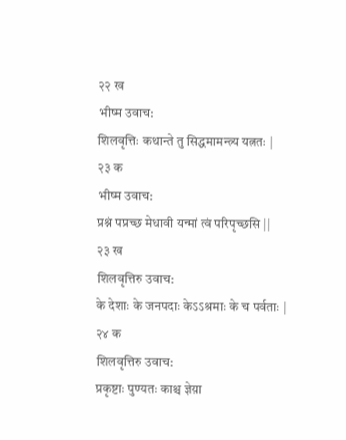२२ ख
भीष्म उवाच:
शिलवृत्तिः कथान्ते तु सिद्धमामन्त्र्य यत्नतः |
२३ क
भीष्म उवाच:
प्रश्नं पप्रच्छ मेधावी यन्मां त्वं परिपृच्छसि ||
२३ ख
शिलवृत्तिरु उवाच:
के देशाः के जनपदाः केऽऽश्रमाः के च पर्वताः |
२४ क
शिलवृत्तिरु उवाच:
प्रकृष्टाः पुण्यतः काश्च ज्ञेय़ा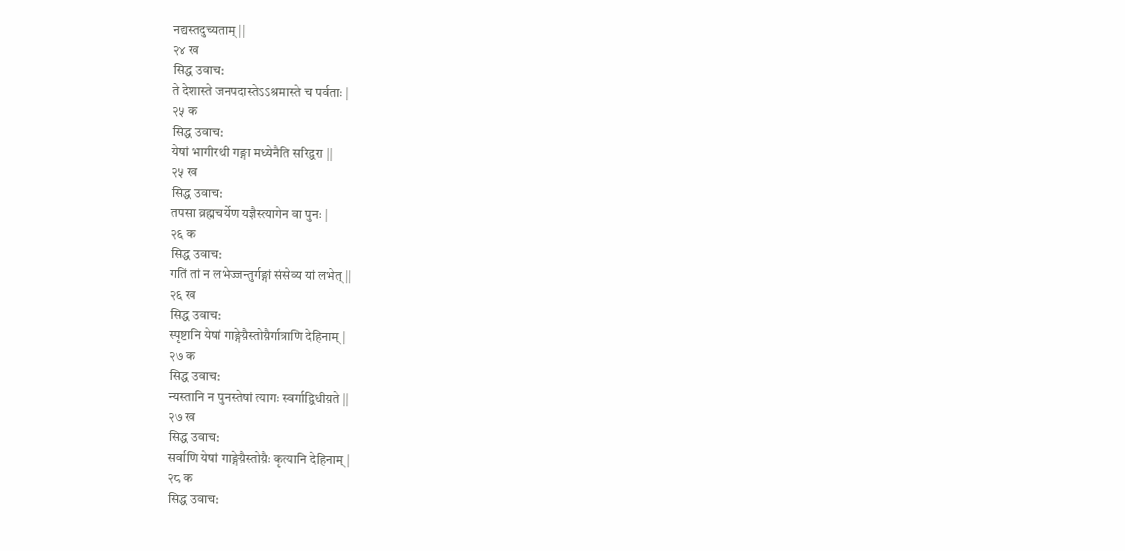नद्यस्तदुच्यताम् ||
२४ ख
सिद्ध उवाच:
ते देशास्ते जनपदास्तेऽऽश्रमास्ते च पर्वताः |
२५ क
सिद्ध उवाच:
येषां भागीरथी गङ्गा मध्येनैति सरिद्वरा ||
२५ ख
सिद्ध उवाच:
तपसा व्रह्मचर्येण यज्ञैस्त्यागेन वा पुनः |
२६ क
सिद्ध उवाच:
गतिं तां न लभेज्जन्तुर्गङ्गां संसेव्य यां लभेत् ||
२६ ख
सिद्ध उवाच:
स्पृष्टानि येषां गाङ्गेय़ैस्तोय़ैर्गात्राणि देहिनाम् |
२७ क
सिद्ध उवाच:
न्यस्तानि न पुनस्तेषां त्यागः स्वर्गाद्विधीय़ते ||
२७ ख
सिद्ध उवाच:
सर्वाणि येषां गाङ्गेय़ैस्तोय़ैः कृत्यानि देहिनाम् |
२८ क
सिद्ध उवाच: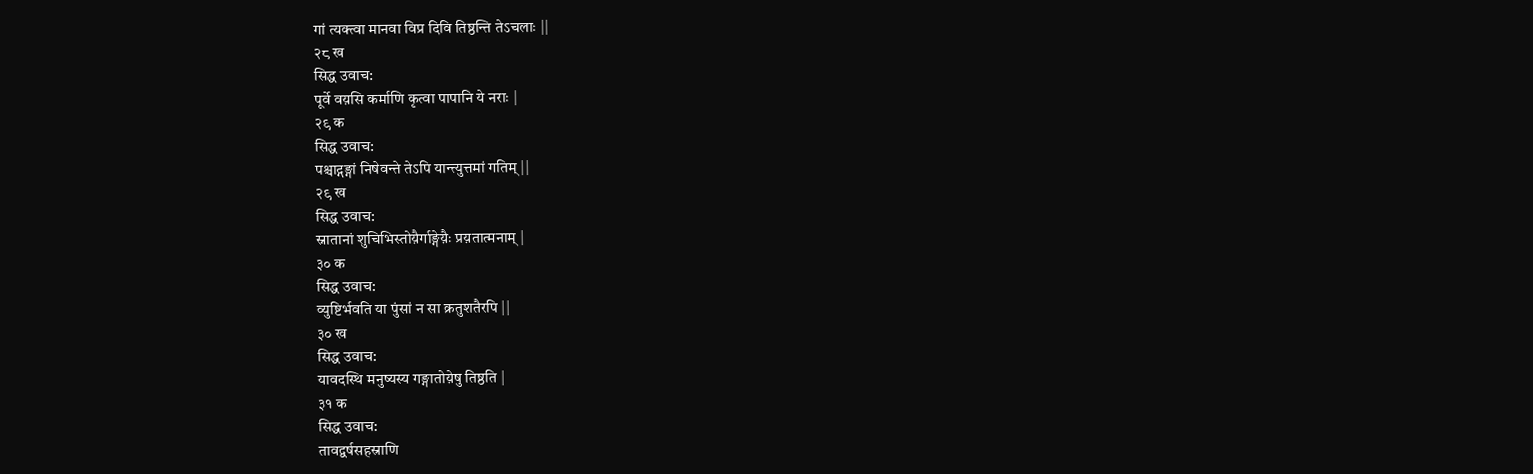गां त्यक्त्वा मानवा विप्र दिवि तिष्ठन्ति तेऽचलाः ||
२८ ख
सिद्ध उवाच:
पूर्वे वय़सि कर्माणि कृत्वा पापानि ये नराः |
२९ क
सिद्ध उवाच:
पश्चाद्गङ्गां निषेवन्ते तेऽपि यान्त्युत्तमां गतिम् ||
२९ ख
सिद्ध उवाच:
स्नातानां शुचिभिस्तोय़ैर्गाङ्गेय़ैः प्रय़तात्मनाम् |
३० क
सिद्ध उवाच:
व्युष्टिर्भवति या पुंसां न सा क्रतुशतैरपि ||
३० ख
सिद्ध उवाच:
यावदस्थि मनुष्यस्य गङ्गातोय़ेषु तिष्ठति |
३१ क
सिद्ध उवाच:
तावद्वर्षसहस्राणि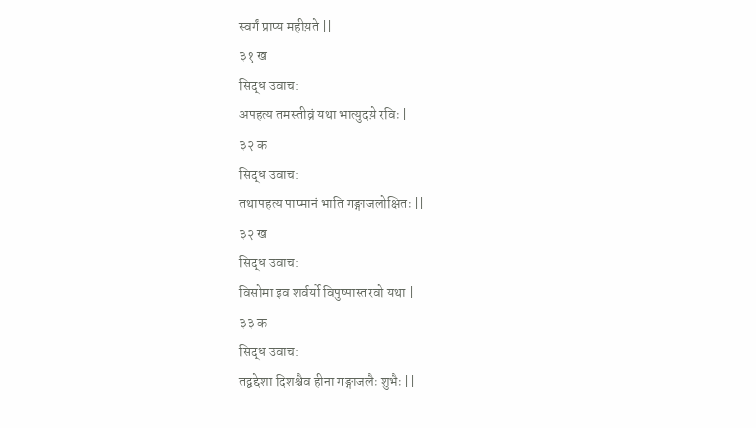स्वर्गं प्राप्य महीय़ते ||
३१ ख
सिद्ध उवाच:
अपहत्य तमस्तीव्रं यथा भात्युदय़े रविः |
३२ क
सिद्ध उवाच:
तथापहत्य पाप्मानं भाति गङ्गाजलोक्षितः ||
३२ ख
सिद्ध उवाच:
विसोमा इव शर्वर्यो विपुष्पास्तरवो यथा |
३३ क
सिद्ध उवाच:
तद्वद्देशा दिशश्चैव हीना गङ्गाजलैः शुभैः ||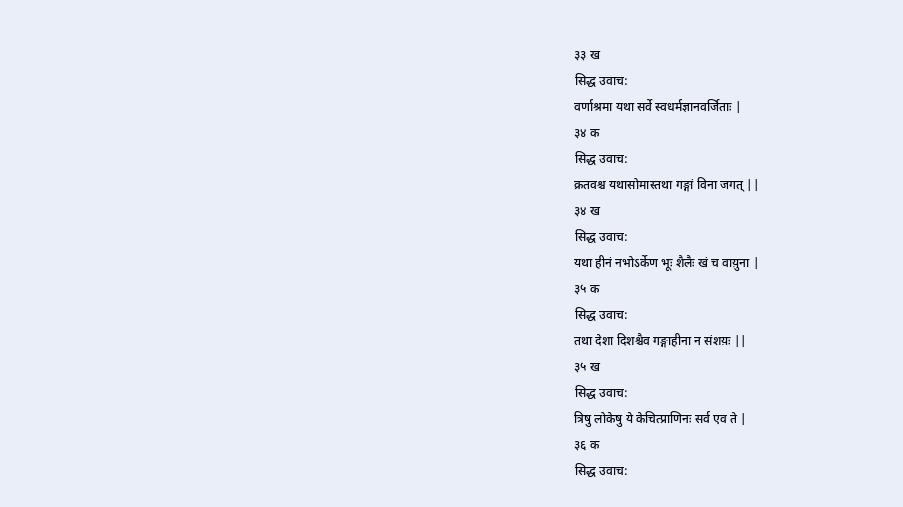३३ ख
सिद्ध उवाच:
वर्णाश्रमा यथा सर्वे स्वधर्मज्ञानवर्जिताः |
३४ क
सिद्ध उवाच:
क्रतवश्च यथासोमास्तथा गङ्गां विना जगत् ||
३४ ख
सिद्ध उवाच:
यथा हीनं नभोऽर्केण भूः शैलैः खं च वाय़ुना |
३५ क
सिद्ध उवाच:
तथा देशा दिशश्चैव गङ्गाहीना न संशय़ः ||
३५ ख
सिद्ध उवाच:
त्रिषु लोकेषु ये केचित्प्राणिनः सर्व एव ते |
३६ क
सिद्ध उवाच: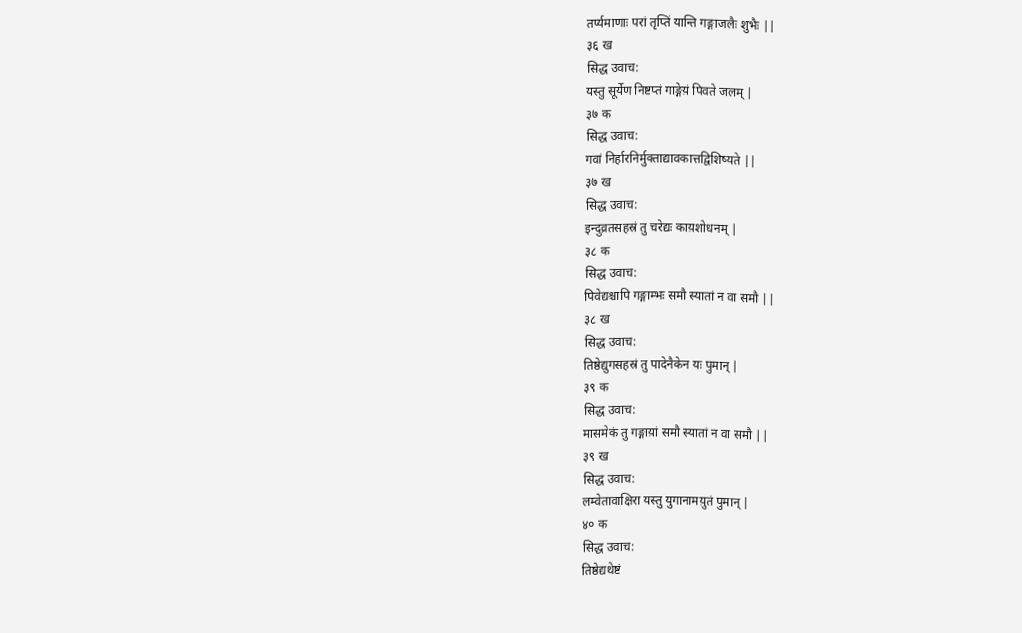तर्प्यमाणाः परां तृप्तिं यान्ति गङ्गाजलैः शुभैः ||
३६ ख
सिद्ध उवाच:
यस्तु सूर्येण निष्टप्तं गाङ्गेय़ं पिवते जलम् |
३७ क
सिद्ध उवाच:
गवां निर्हारनिर्मुक्ताद्यावकात्तद्विशिष्यते ||
३७ ख
सिद्ध उवाच:
इन्दुव्रतसहस्रं तु चरेद्यः काय़शोधनम् |
३८ क
सिद्ध उवाच:
पिवेद्यश्चापि गङ्गाम्भः समौ स्यातां न वा समौ ||
३८ ख
सिद्ध उवाच:
तिष्ठेद्युगसहस्रं तु पादेनैकेन यः पुमान् |
३९ क
सिद्ध उवाच:
मासमेकं तु गङ्गाय़ां समौ स्यातां न वा समौ ||
३९ ख
सिद्ध उवाच:
लम्वेतावाक्षिरा यस्तु युगानामय़ुतं पुमान् |
४० क
सिद्ध उवाच:
तिष्ठेद्यथेष्टं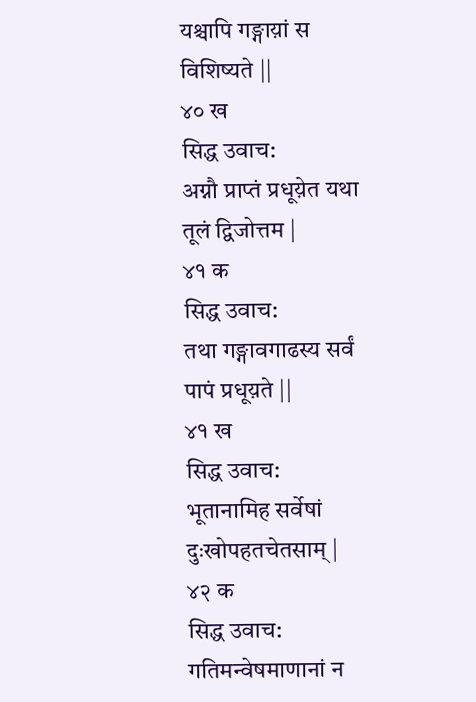यश्चापि गङ्गाय़ां स विशिष्यते ||
४० ख
सिद्ध उवाच:
अग्नौ प्राप्तं प्रधूय़ेत यथा तूलं द्विजोत्तम |
४१ क
सिद्ध उवाच:
तथा गङ्गावगाढस्य सर्वं पापं प्रधूय़ते ||
४१ ख
सिद्ध उवाच:
भूतानामिह सर्वेषां दुःखोपहतचेतसाम् |
४२ क
सिद्ध उवाच:
गतिमन्वेषमाणानां न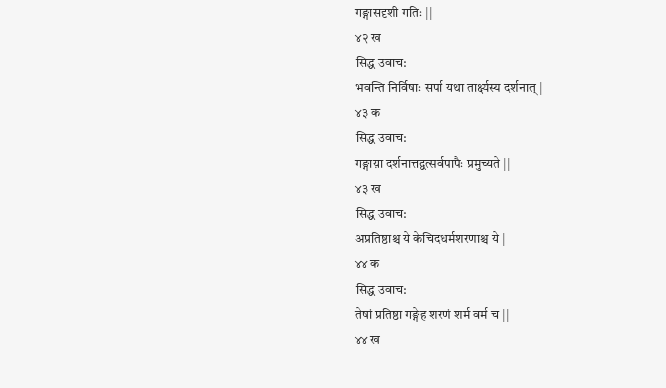गङ्गासदृशी गतिः ||
४२ ख
सिद्ध उवाच:
भवन्ति निर्विषाः सर्पा यथा तार्क्ष्यस्य दर्शनात् |
४३ क
सिद्ध उवाच:
गङ्गाय़ा दर्शनात्तद्वत्सर्वपापैः प्रमुच्यते ||
४३ ख
सिद्ध उवाच:
अप्रतिष्ठाश्च ये केचिदधर्मशरणाश्च ये |
४४ क
सिद्ध उवाच:
तेषां प्रतिष्ठा गङ्गेह शरणं शर्म वर्म च ||
४४ ख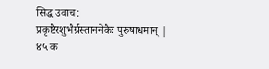सिद्ध उवाच:
प्रकृष्टैरशुभैर्ग्रस्ताननेकैः पुरुषाधमान् |
४५ क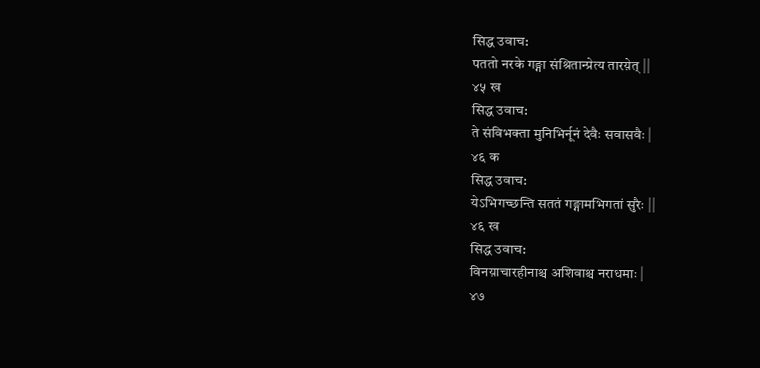सिद्ध उवाच:
पततो नरके गङ्गा संश्रितान्प्रेत्य तारय़ेत् ||
४५ ख
सिद्ध उवाच:
ते संविभक्ता मुनिभिर्नूनं देवैः सवासवैः |
४६ क
सिद्ध उवाच:
येऽभिगच्छन्ति सततं गङ्गामभिगतां सुरैः ||
४६ ख
सिद्ध उवाच:
विनय़ाचारहीनाश्च अशिवाश्च नराधमाः |
४७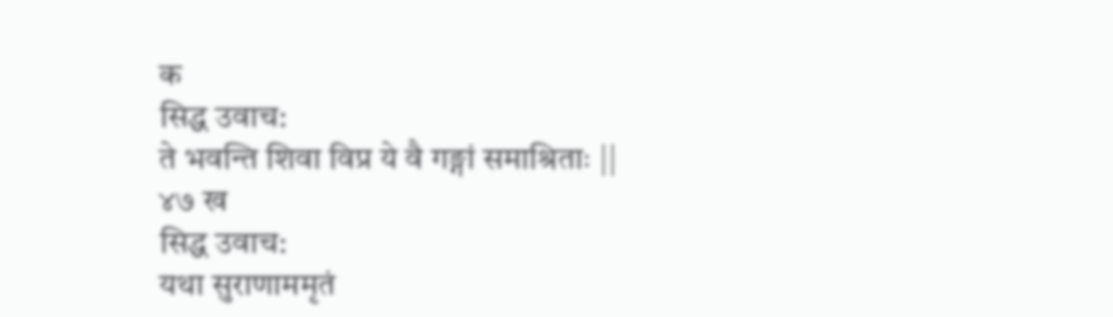क
सिद्ध उवाच:
ते भवन्ति शिवा विप्र ये वै गङ्गां समाश्रिताः ||
४७ ख
सिद्ध उवाच:
यथा सुराणाममृतं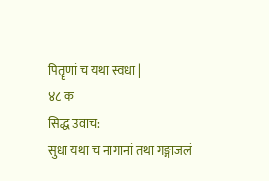पितॄणां च यथा स्वधा |
४८ क
सिद्ध उवाच:
सुधा यथा च नागानां तथा गङ्गाजलं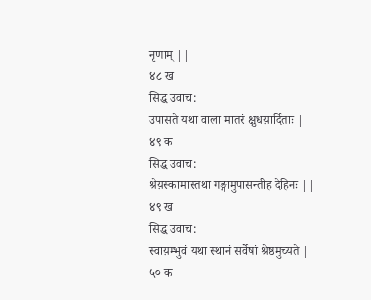नृणाम् ||
४८ ख
सिद्ध उवाच:
उपासते यथा वाला मातरं क्षुधय़ार्दिताः |
४९ क
सिद्ध उवाच:
श्रेय़स्कामास्तथा गङ्गामुपासन्तीह देहिनः ||
४९ ख
सिद्ध उवाच:
स्वाय़म्भुवं यथा स्थानं सर्वेषां श्रेष्ठमुच्यते |
५० क